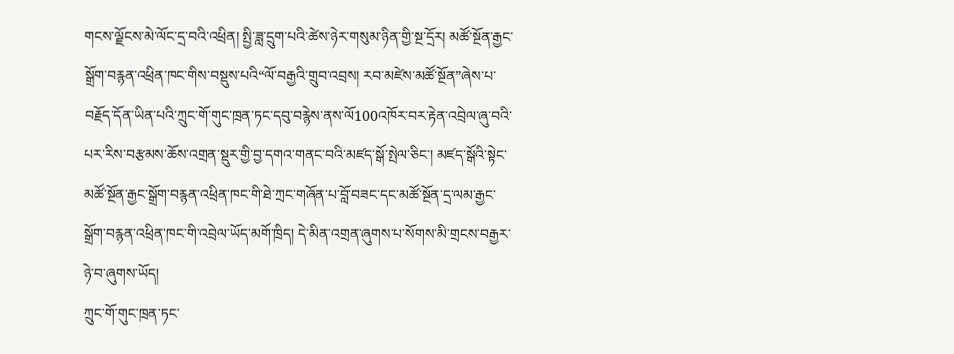གངས་ལྗོངས་མེ་ལོང་དྲ་བའི་འཕྲིན། སྤྱི་ཟླ་དྲུག་པའི་ཚེས་ཉེར་གསུམ་ཉིན་གྱི་སྔ་དྲོར། མཚོ་སྔོན་རྒྱང་སྒྲོག་བརྙན་འཕྲིན་ཁང་གིས་བསྡུས་པའི“ལོ་བརྒྱའི་གྲུབ་འབྲས། རབ་མཛེས་མཚོ་སྔོན”ཞེས་པ་བརྗོད་དོན་ཡིན་པའི་ཀྲུང་གོ་གུང་ཁྲན་ཏང་དབུ་བརྙེས་ནས་ལོ100འཁོར་བར་རྟེན་འབྲེལ་ཞུ་བའི་པར་རིས་བརྩམས་ཆོས་འགྲན་སྡུར་གྱི་བྱ་དགའ་གནང་བའི་མཛད་སྒོ་སྤེལ་ཅིང་། མཛད་སྒོའི་སྟེང་མཚོ་སྔོན་རྒྱང་སྒྲོག་བརྙན་འཕྲིན་ཁང་གི་ཐེ་ཀྲང་གཞོན་པ་བློ་བཟང་དང་མཚོ་སྔོན་དྲ་ལམ་རྒྱང་སྒྲོག་བརྙན་འཕྲིན་ཁང་གི་འབྲེལ་ཡོད་མགོ་ཁྲིད། དེ་མིན་འགྲན་ཞུགས་པ་སོགས་མི་གྲངས་བརྒྱར་ཉེ་བ་ཞུགས་ཡོད།
ཀྲུང་གོ་གུང་ཁྲན་ཏང་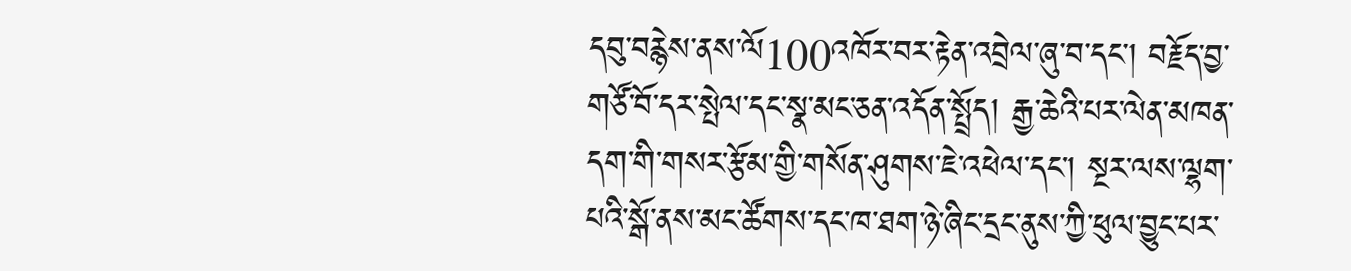དབུ་བརྙེས་ནས་ལོ100འཁོར་བར་རྟེན་འབྲེལ་ཞུ་བ་དང་། བརྗོད་བྱ་གཙོ་བོ་དར་སྤེལ་དང་སྣ་མང་ཅན་འདོན་སྤྲོད། རྒྱ་ཆེའི་པར་ལེན་མཁན་དག་གི་གསར་རྩོམ་གྱི་གསོན་ཤུགས་ཇེ་འཕེལ་དང་། སྔར་ལས་ལྷག་པའི་སྒོ་ནས་མང་ཚོགས་དང་ཁ་ཐག་ཉེ་ཞིང་དྲང་ནུས་ཀྱི་ཕུལ་བྱུང་པར་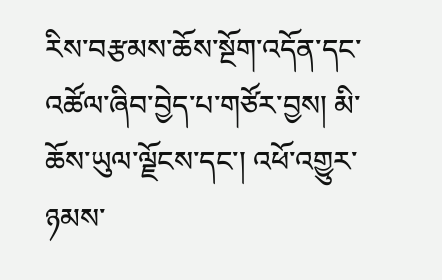རིས་བརྩམས་ཆོས་སྔོག་འདོན་དང་འཚོལ་ཞིབ་བྱེད་པ་གཙོར་བྱས། མི་ཆོས་ཡུལ་ལྗོངས་དང་། འཕོ་འགྱུར་ཉམས་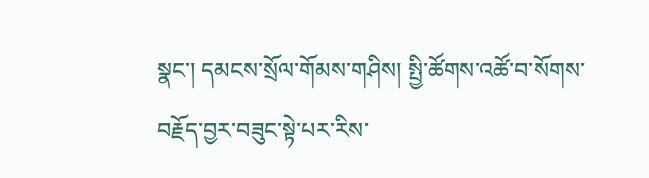སྣང་། དམངས་སྲོལ་གོམས་གཤིས། སྤྱི་ཚོགས་འཚོ་བ་སོགས་བརྗོད་བྱར་བཟུང་སྟེ་པར་རིས་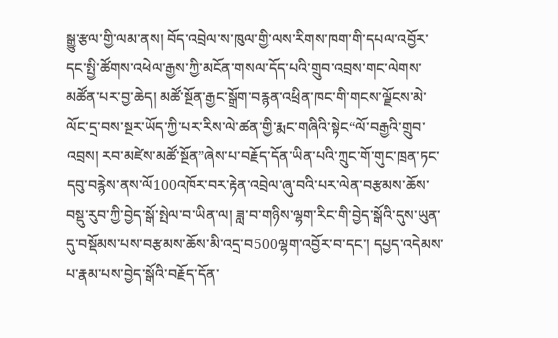སྒྱུ་རྩལ་གྱི་ལམ་ནས། བོད་འབྲེལ་ས་ཁུལ་གྱི་ལས་རིགས་ཁག་གི་དཔལ་འབྱོར་དང་སྤྱི་ཚོགས་འཕེལ་རྒྱས་ཀྱི་མངོན་གསལ་དོད་པའི་གྲུབ་འབྲས་གང་ལེགས་མཚོན་པར་བྱ་ཆེད། མཚོ་སྔོན་རྒྱང་སྒྲོག་བརྙན་འཕྲིན་ཁང་གི་གངས་ལྗོངས་མེ་ལོང་དྲ་བས་སྔར་ཡོད་ཀྱི་པར་རིས་ལེ་ཚན་གྱི་རྨང་གཞིའི་སྟེང“ལོ་བརྒྱའི་གྲུབ་འབྲས། རབ་མཛེས་མཚོ་སྔོན”ཞེས་པ་བརྗོད་དོན་ཡིན་པའི་ཀྲུང་གོ་གུང་ཁྲན་ཏང་དབུ་བརྙེས་ནས་ལོ100འཁོར་བར་རྟེན་འབྲེལ་ཞུ་བའི་པར་ལེན་བརྩམས་ཆོས་བསྡུ་རུབ་ཀྱི་བྱེད་སྒོ་སྤེལ་བ་ཡིན་ལ། ཟླ་བ་གཉིས་ལྷག་རིང་གི་བྱེད་སྒོའི་དུས་ཡུན་དུ་བསྡོམས་པས་བརྩམས་ཆོས་མི་འདྲ་བ500ལྷག་འབྱོར་བ་དང་། དཔྱད་འདེམས་པ་རྣམ་པས་བྱེད་སྒོའི་བརྗོད་དོན་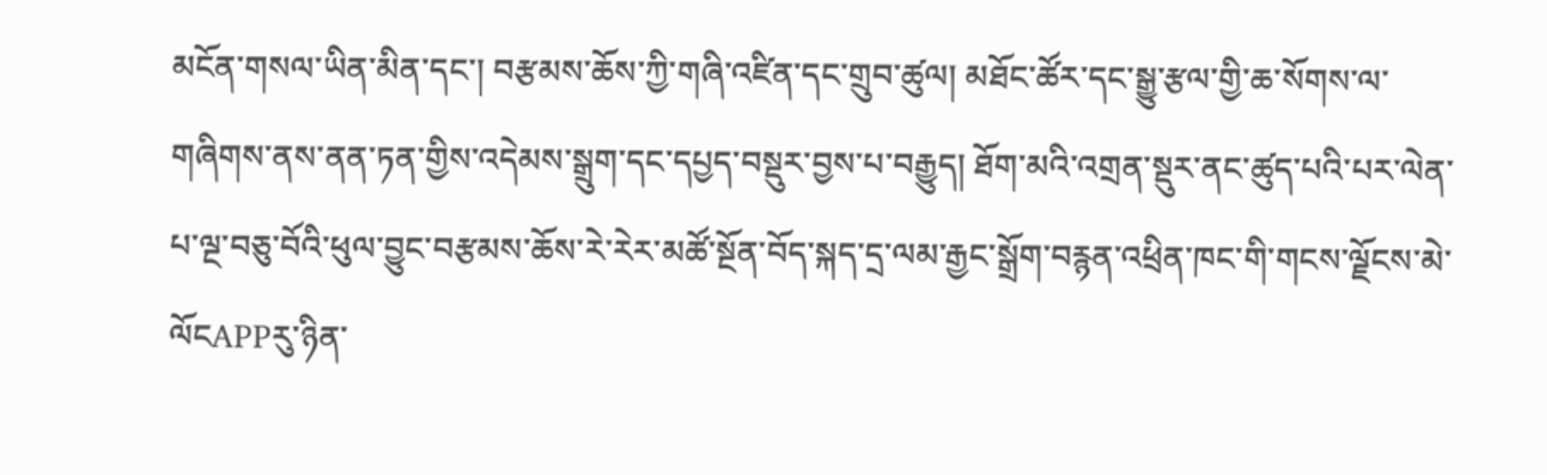མངོན་གསལ་ཡིན་མིན་དང་། བརྩམས་ཆོས་ཀྱི་གཞི་འཛིན་དང་གྲུབ་ཚུལ། མཐོང་ཚོར་དང་སྒྱུ་རྩལ་གྱི་ཆ་སོགས་ལ་གཞིགས་ནས་ནན་ཏན་གྱིས་འདེམས་སྒྲུག་དང་དཔྱད་བསྡུར་བྱས་པ་བརྒྱུད། ཐོག་མའི་འགྲན་སྡུར་ནང་ཚུད་པའི་པར་ལེན་པ་ལྔ་བཅུ་བོའི་ཕུལ་བྱུང་བརྩམས་ཆོས་རེ་རེར་མཚོ་སྔོན་བོད་སྐད་དྲ་ལམ་རྒྱང་སྒྲོག་བརྙན་འཕྲིན་ཁང་གི་གངས་ལྗོངས་མེ་ལོངAPPརུ་ཉིན་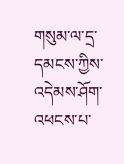གསུམ་ལ་དྲ་དམངས་ཀྱིས་འདེམས་ཤོག་འཕངས་པ་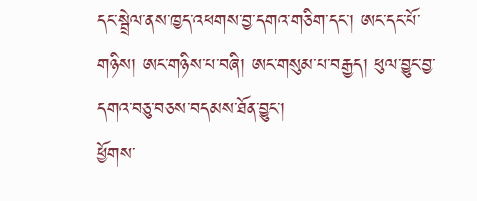དང་སྦྲེལ་ནས་ཁྱད་འཕགས་བྱ་དགའ་གཅིག་དང་། ཨང་དང་པོ་གཉིས། ཨང་གཉིས་པ་བཞི། ཨང་གསུམ་པ་བརྒྱད། ཕུལ་བྱུང་བྱ་དགའ་བཅུ་བཅས་བདམས་ཐོན་བྱུང་།
ཕྱོགས་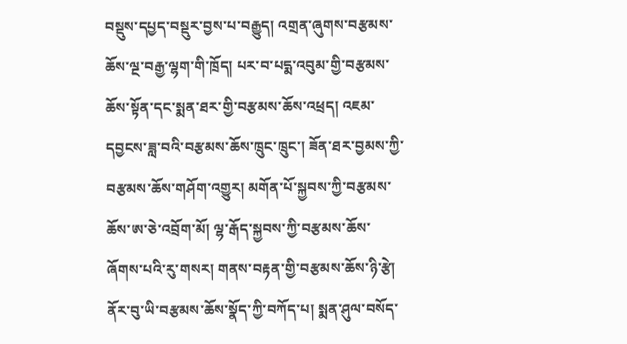བསྡུས་དཔྱད་བསྡུར་བྱས་པ་བརྒྱུད། འགྲན་ཞུགས་བརྩམས་ཆོས་ལྔ་བརྒྱ་ལྷག་གི་ཁྲོད། པར་བ་པདྨ་འབུམ་གྱི་བརྩམས་ཆོས་སྟོན་དང་སྨན་ཐར་གྱི་བརྩམས་ཆོས་འཕྲད། འཇམ་དབྱངས་ཟླ་བའི་བརྩམས་ཆོས་ཁྲུང་ཁྲུང་། ཟོན་ཐར་བྱམས་ཀྱི་བརྩམས་ཆོས་གཤོག་འགྱུར། མགོན་པོ་སྐྱབས་ཀྱི་བརྩམས་ཆོས་ཨ་ཅེ་འབྲོག་མོ། ལྷ་རྒོད་སྐྱབས་ཀྱི་བརྩམས་ཆོས་ཞོགས་པའི་རུ་གསར། གནས་བརྟན་གྱི་བརྩམས་ཆོས་ཉི་རྩེ། ནོར་བུ་ཡི་བརྩམས་ཆོས་སྣོད་ཀྱི་བཀོད་པ། སྨན་ཤུལ་བསོད་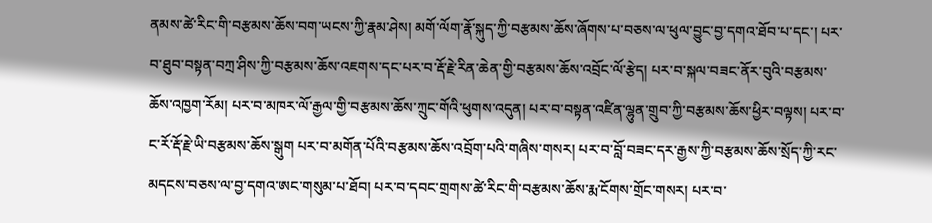ནམས་ཚེ་རིང་གི་བརྩམས་ཆོས་བག་ཡངས་ཀྱི་རྣམ་ཤེས། མགོ་ལོག་རྣོ་སྐུད་ཀྱི་བརྩམས་ཆོས་ཞོགས་པ་བཅས་ལ་ཕུལ་བྱུང་བྱ་དགའ་ཐོབ་པ་དང་། པར་བ་ཐུབ་བསྟན་བཀྲ་ཤིས་ཀྱི་བརྩམས་ཆོས་འཇགས་དང་པར་བ་རྡོ་རྗེ་རིན་ཆེན་གྱི་བརྩམས་ཆོས་འབྲོང་ལོ་རྩེད། པར་བ་སྐལ་བཟང་ནོར་བུའི་བརྩམས་ཆོས་འཁྱག་རོམ། པར་བ་མཁར་ལོ་རྒྱལ་གྱི་བརྩམས་ཆོས་ཀྲུང་གོའི་ཕུགས་འདུན། པར་བ་བསྟན་འཛིན་ལྷུན་གྲུབ་ཀྱི་བརྩམས་ཆོས་ཕྱིར་བལྟས། པར་བ་ང་རོ་རྡོ་རྗེ་ཡི་བརྩམས་ཆོས་སྒུག པར་བ་མགོན་པོའི་བརྩམས་ཆོས་འབྲོག་པའི་གཞིས་གསར། པར་བ་བློ་བཟང་དར་རྒྱས་ཀྱི་བརྩམས་ཆོས་སྲོད་ཀྱི་རང་མདངས་བཅས་ལ་བྱ་དགའ་ཨང་གསུམ་པ་ཐོབ། པར་བ་དབང་གྲགས་ཚེ་རིང་གི་བརྩམས་ཆོས་རྨ་ངོགས་གྲོང་གསར། པར་བ་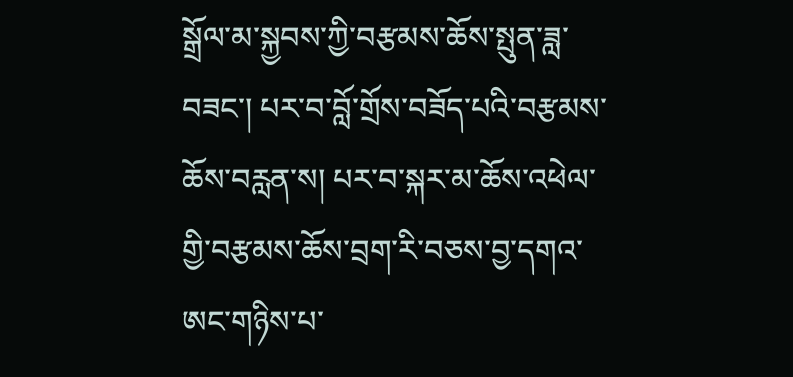སྒྲོལ་མ་སྐྱབས་ཀྱི་བརྩམས་ཆོས་སྤུན་ཟླ་བཟང་། པར་བ་བློ་གྲོས་བཟོད་པའི་བརྩམས་ཆོས་བརླན་ས། པར་བ་སྐར་མ་ཆོས་འཕེལ་གྱི་བརྩམས་ཆོས་བྲག་རི་བཅས་བྱ་དགའ་ཨང་གཉིས་པ་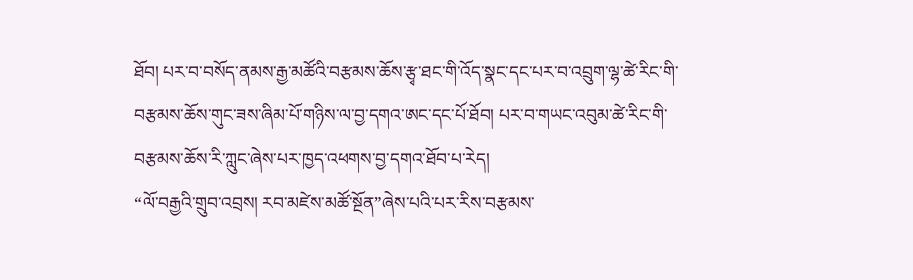ཐོབ། པར་བ་བསོད་ནམས་རྒྱ་མཚོའི་བརྩམས་ཆོས་རྩྭ་ཐང་གི་འོད་སྣང་དང་པར་བ་འབྲུག་ལྷ་ཚེ་རིང་གི་བརྩམས་ཆོས་གུང་ཟས་ཞིམ་པོ་གཉིས་ལ་བྱ་དགའ་ཨང་དང་པོ་ཐོབ། པར་བ་གཡང་འབུམ་ཚེ་རིང་གི་བརྩམས་ཆོས་རི་ཀླུང་ཞེས་པར་ཁྱད་འཕགས་བྱ་དགའ་ཐོབ་པ་རེད།
“ལོ་བརྒྱའི་གྲུབ་འབྲས། རབ་མཛེས་མཚོ་སྔོན”ཞེས་པའི་པར་རིས་བརྩམས་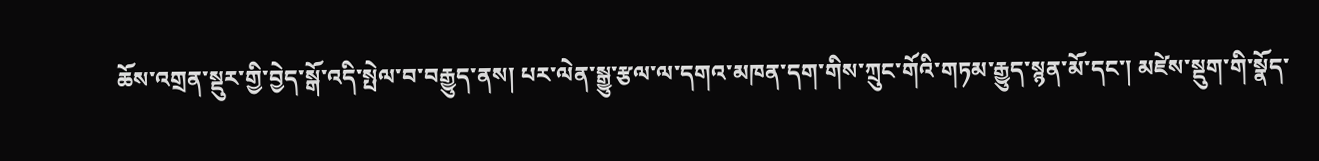ཆོས་འགྲན་སྡུར་གྱི་བྱེད་སྒོ་འདི་སྤེལ་བ་བརྒྱུད་ནས། པར་ལེན་སྒྱུ་རྩལ་ལ་དགའ་མཁན་དག་གིས་ཀྲུང་གོའི་གཏམ་རྒྱུད་སྙན་མོ་དང་། མཛེས་སྡུག་གི་སྣོད་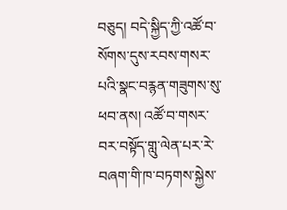བཅུད། བདེ་སྐྱིད་ཀྱི་འཚོ་བ་སོགས་དུས་རབས་གསར་པའི་སྣང་བརྙན་གཟུགས་སུ་ཕབ་ནས། འཚོ་བ་གསར་བར་བསྟོད་གླུ་ལེན་པར་རེ་བཞག་གི་ཁ་བཏགས་སྐྱེས་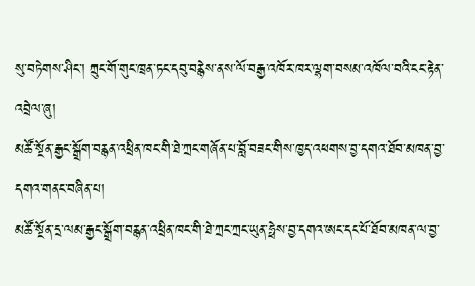སུ་བཏེགས་ཤིང་། ཀྲུང་གོ་གུང་ཁྲན་ཏང་དབུ་བརྙེས་ནས་ལོ་བརྒྱ་འཁོར་ཁར་ལྷག་བསམ་འཁོལ་བའི་ངང་རྟེན་འབྲེལ་ཞུ།
མཚོ་སྔོན་རྒྱང་སྒྲོག་བརྙན་འཕྲིན་ཁང་གི་ཐེ་ཀྲང་གཞོན་པ་བློ་བཟང་གིས་ཁྱད་འཕགས་བྱ་དགའ་ཐོབ་མཁན་བྱ་དགའ་གནང་བཞིན་པ།
མཚོ་སྔོན་དྲ་ལམ་རྒྱང་སྒྲོག་བརྙན་འཕྲིན་ཁང་གི་ཐེ་ཀྲང་ཀྲང་ཡུན་ཧྥེས་བྱ་དགའ་ཨང་དང་པོ་ཐོབ་མཁན་ལ་བྱ་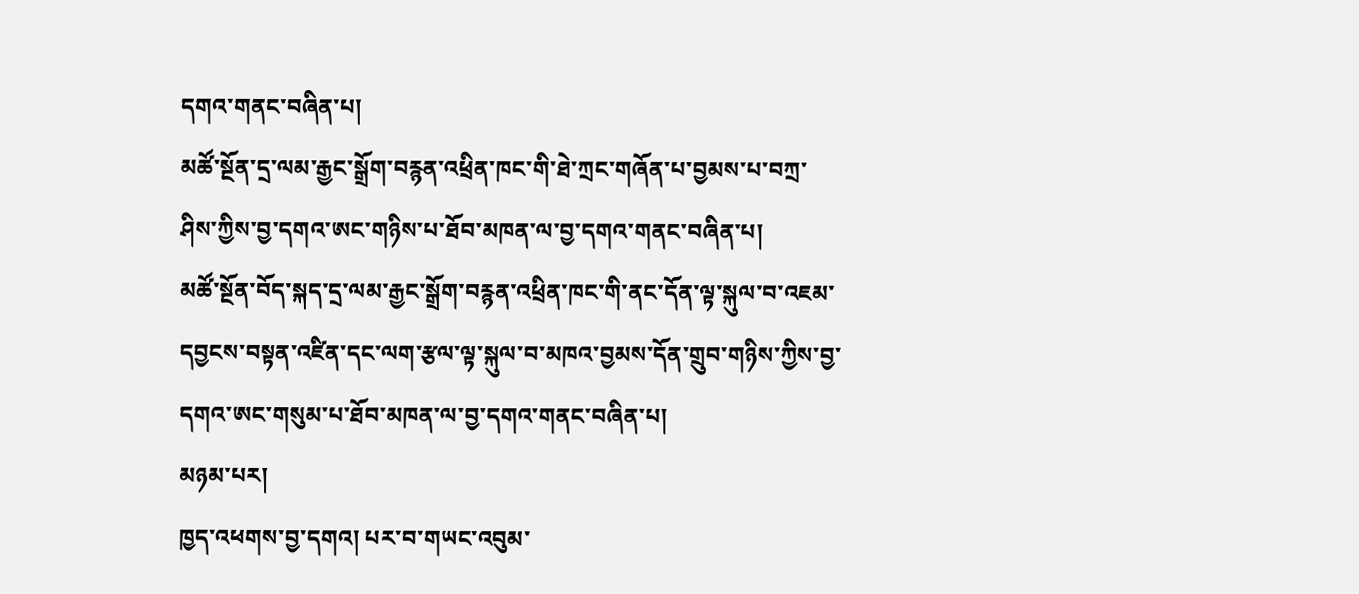དགའ་གནང་བཞིན་པ།
མཚོ་སྔོན་དྲ་ལམ་རྒྱང་སྒྲོག་བརྙན་འཕྲིན་ཁང་གི་ཐེ་ཀྲང་གཞོན་པ་བྱམས་པ་བཀྲ་ཤིས་ཀྱིས་བྱ་དགའ་ཨང་གཉིས་པ་ཐོབ་མཁན་ལ་བྱ་དགའ་གནང་བཞིན་པ།
མཚོ་སྔོན་བོད་སྐད་དྲ་ལམ་རྒྱང་སྒྲོག་བརྙན་འཕྲིན་ཁང་གི་ནང་དོན་ལྟ་སྐུལ་བ་འཇམ་དབྱངས་བསྟན་འཛིན་དང་ལག་རྩལ་ལྟ་སྐུལ་བ་མཁའ་བྱམས་དོན་གྲུབ་གཉིས་ཀྱིས་བྱ་དགའ་ཨང་གསུམ་པ་ཐོབ་མཁན་ལ་བྱ་དགའ་གནང་བཞིན་པ།
མཉམ་པར།
ཁྱད་འཕགས་བྱ་དགའ། པར་བ་གཡང་འབུམ་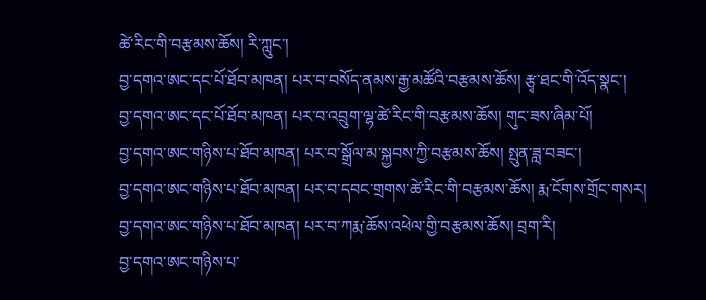ཚེ་རིང་གི་བརྩམས་ཆོས། རི་ཀླུང་།
བྱ་དགའ་ཨང་དང་པོ་ཐོབ་མཁན། པར་བ་བསོད་ནམས་རྒྱ་མཚོའི་བརྩམས་ཆོས། རྩྭ་ཐང་གི་འོད་སྣང་།
བྱ་དགའ་ཨང་དང་པོ་ཐོབ་མཁན། པར་བ་འབྲུག་ལྷ་ཚེ་རིང་གི་བརྩམས་ཆོས། གུང་ཟས་ཞིམ་པོ།
བྱ་དགའ་ཨང་གཉིས་པ་ཐོབ་མཁན། པར་བ་སྒྲོལ་མ་སྐྱབས་ཀྱི་བརྩམས་ཆོས། སྤུན་ཟླ་བཟང་།
བྱ་དགའ་ཨང་གཉིས་པ་ཐོབ་མཁན། པར་བ་དབང་གྲགས་ཚེ་རིང་གི་བརྩམས་ཆོས། རྨ་ངོགས་གྲོང་གསར།
བྱ་དགའ་ཨང་གཉིས་པ་ཐོབ་མཁན། པར་བ་ཀརྨ་ཆོས་འཕེལ་གྱི་བརྩམས་ཆོས། བྲག་རི།
བྱ་དགའ་ཨང་གཉིས་པ་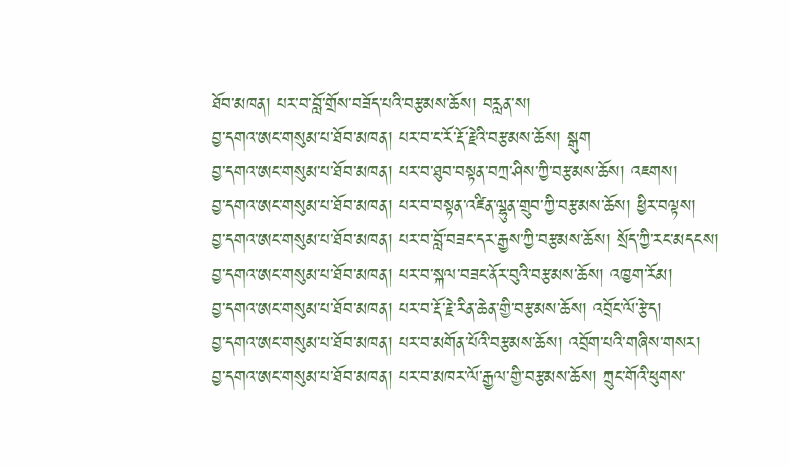ཐོབ་མཁན། པར་བ་བློ་གྲོས་བཟོད་པའི་བརྩམས་ཆོས། བརླན་ས།
བྱ་དགའ་ཨང་གསུམ་པ་ཐོབ་མཁན། པར་བ་ང་རོ་རྡོ་རྗེའི་བརྩམས་ཆོས། སྒུག
བྱ་དགའ་ཨང་གསུམ་པ་ཐོབ་མཁན། པར་བ་ཐུབ་བསྟན་བཀྲ་ཤིས་ཀྱི་བརྩམས་ཆོས། འཇགས།
བྱ་དགའ་ཨང་གསུམ་པ་ཐོབ་མཁན། པར་བ་བསྟན་འཛིན་ལྷུན་གྲུབ་ཀྱི་བརྩམས་ཆོས། ཕྱིར་བལྟས།
བྱ་དགའ་ཨང་གསུམ་པ་ཐོབ་མཁན། པར་བ་བློ་བཟང་དར་རྒྱས་ཀྱི་བརྩམས་ཆོས། སྲོད་ཀྱི་རང་མདངས།
བྱ་དགའ་ཨང་གསུམ་པ་ཐོབ་མཁན། པར་བ་སྐལ་བཟང་ནོར་བུའི་བརྩམས་ཆོས། འཁྱག་རོམ།
བྱ་དགའ་ཨང་གསུམ་པ་ཐོབ་མཁན། པར་བ་རྡོ་རྗེ་རིན་ཆེན་གྱི་བརྩམས་ཆོས། འབྲོང་ལོ་རྩེད།
བྱ་དགའ་ཨང་གསུམ་པ་ཐོབ་མཁན། པར་བ་མགོན་པོའི་བརྩམས་ཆོས། འབྲོག་པའི་གཞིས་གསར།
བྱ་དགའ་ཨང་གསུམ་པ་ཐོབ་མཁན། པར་བ་མཁར་ལོ་རྒྱལ་གྱི་བརྩམས་ཆོས། ཀྲུང་གོའི་ཕུགས་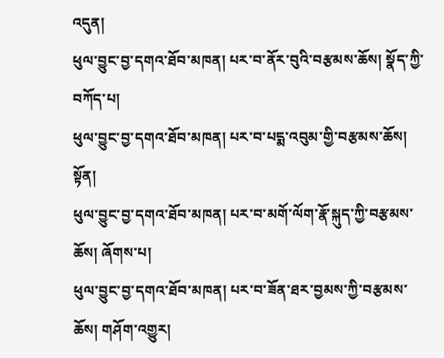འདུན།
ཕུལ་བྱུང་བྱ་དགའ་ཐོབ་མཁན། པར་བ་ནོར་བུའི་བརྩམས་ཆོས། སྣོད་ཀྱི་བཀོད་པ།
ཕུལ་བྱུང་བྱ་དགའ་ཐོབ་མཁན། པར་བ་པདྨ་འབུམ་གྱི་བརྩམས་ཆོས། སྟོན།
ཕུལ་བྱུང་བྱ་དགའ་ཐོབ་མཁན། པར་བ་མགོ་ལོག་རྣོ་སྐུད་ཀྱི་བརྩམས་ཆོས། ཞོགས་པ།
ཕུལ་བྱུང་བྱ་དགའ་ཐོབ་མཁན། པར་བ་ཟོན་ཐར་བྱམས་ཀྱི་བརྩམས་ཆོས། གཤོག་འགྱུར།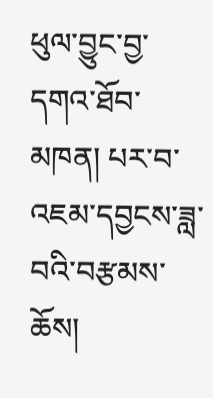ཕུལ་བྱུང་བྱ་དགའ་ཐོབ་མཁན། པར་བ་འཇམ་དབྱངས་ཟླ་བའི་བརྩམས་ཆོས།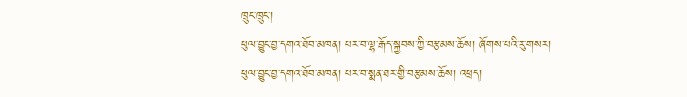ཁྲུང་ཁྲུང་།
ཕུལ་བྱུང་བྱ་དགའ་ཐོབ་མཁན། པར་བ་ལྷ་རྒོད་སྐྱབས་ཀྱི་བརྩམས་ཆོས། ཞོགས་པའི་རུ་གསར།
ཕུལ་བྱུང་བྱ་དགའ་ཐོབ་མཁན། པར་བ་སྨན་ཐར་གྱི་བརྩམས་ཆོས། འཕྲད།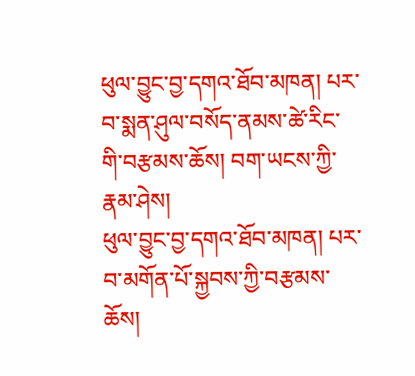ཕུལ་བྱུང་བྱ་དགའ་ཐོབ་མཁན། པར་བ་སྨན་ཤུལ་བསོད་ནམས་ཚེ་རིང་གི་བརྩམས་ཆོས། བག་ཡངས་ཀྱི་རྣམ་ཤེས།
ཕུལ་བྱུང་བྱ་དགའ་ཐོབ་མཁན། པར་བ་མགོན་པོ་སྐྱབས་ཀྱི་བརྩམས་ཆོས།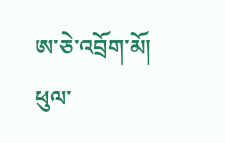ཨ་ཅེ་འབྲོག་མོ།
ཕུལ་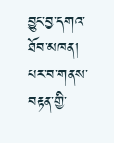བྱུང་བྱ་དགའ་ཐོབ་མཁན། པར་བ་གནས་བརྟན་གྱི་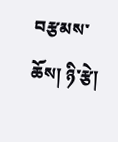བརྩམས་ཆོས། ཉི་རྩེ།